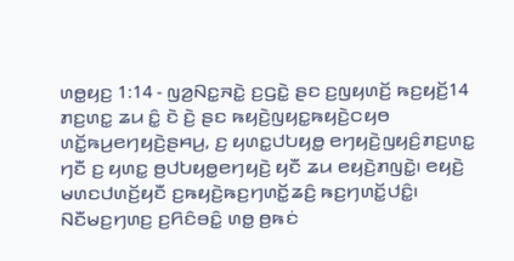ꤛꤥ꤭ꤟꤢ꤬ 1:14 - ꤜꤤ꤬ꤡꤢ꤭ꤏꤢꤧ꤭ ꤢ꤬ꤞꤢꤧ꤭ ꤔꤢ ꤢ꤬ꤜꤟꤛꤢꤩ꤬ ꤒꤢ꤬ꤟꤢꤩ꤬14 ꤊꤢ꤬ꤛꤢ꤭ ꤘꤣ ꤢꤨ꤭ ꤢꤧ ꤢꤧ꤬ ꤔꤢ ꤒꤟꤢꤧ꤬ꤜꤟꤢ꤭ꤒꤟꤢꤧ꤬ꤍꤟꤥ ꤛꤢꤩ꤭ꤒꤣ꤬ꤕꤚꤟꤢꤧ꤬ꤔꤌꤣ꤬, ꤢ꤬ ꤟꤛꤢ꤭ꤓꤝꤟꤥ꤭ ꤕꤚꤟꤢꤧ꤬ꤜꤟꤢꤨ꤬ꤊꤢ꤬ꤛꤢ꤭ ꤚꤢꤪ ꤢ꤬ ꤟꤛꤢ꤭ ꤥ꤬ꤓꤝꤟꤥ꤭ꤕꤚꤟꤢꤧ꤬ ꤟꤢꤪ ꤘꤣ ꤕꤟꤢꤧ꤬ꤊꤜꤢꤧ꤭꤯ ꤕꤟꤢꤧ꤬ ꤗꤛꤢꤓꤛꤢꤩ꤬ꤟꤢꤪ ꤢ꤬ꤒꤟꤢꤧ꤬ꤒꤢ꤬ꤚꤛꤢꤩ꤭ꤘꤢꤨ꤬ ꤒꤢ꤬ꤚꤛꤢꤩ꤭ꤓꤢꤨ꤭꤯ ꤡꤢꤪꤗꤢ꤬ꤚꤛꤢ꤬ ꤢ꤬ꤖꤢꤨꤋꤢꤨ꤭ ꤛꤥ꤭ ꤥ꤬ꤒꤢꤦ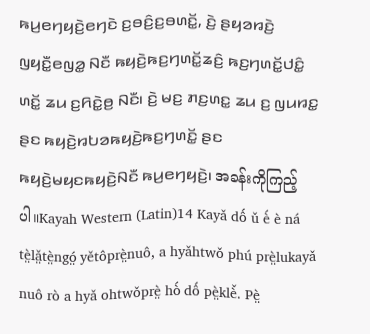ꤒꤣ꤬ꤕꤚꤟꤢꤧ꤬ꤕꤚꤢꤧ ꤢ꤬ꤋꤢꤨ꤬ꤢ꤬ꤋꤛꤢꤩ꤭, ꤢꤧ꤬ ꤔꤟꤤꤙꤢꤧ꤬ ꤜꤟꤢꤪ꤭ꤕꤜꤤ꤭ ꤡꤢꤪ ꤒꤟꤢꤧ꤬ꤒꤢ꤬ꤚꤛꤢꤩ꤭ꤘꤢꤨ꤬ ꤒꤢ꤬ꤚꤛꤢꤩ꤭ꤓꤢꤨ꤭ ꤛꤢꤩ꤭ ꤘꤣ ꤢ꤬ꤖꤢꤧ꤭ꤥ꤬ ꤡꤢꤪ꤯ ꤢꤧ꤬ ꤗꤢ꤬ ꤊꤢ꤬ꤛꤢ꤭ ꤘꤣ ꤢ꤬ ꤜꤣꤙꤢ꤭ ꤔꤢ ꤒꤟꤢꤧ꤬ꤙꤝꤤꤒꤟꤢꤧ꤬ꤒꤢ꤬ꤚꤛꤢꤩ꤭ ꤔꤢ ꤒꤟꤢꤧ꤬ꤗꤟꤢꤒꤟꤢꤧ꤬ꤡꤢꤪ ꤒꤣ꤬ꤕꤚꤟꤢꤧ꤬꤯ အခန်းကိုကြည့်ပါ။Kayah Western (Latin)14 Kayǎ dố ǔ è́ è ná tè̤lǎ̤tè̤ngó̤ yětôprè̤nuô, a hyǎhtwǒ phú prè̤lukayǎ nuô rò a hyǎ ohtwǒprè̤ hò́ dố pè̤klè̌. Pè̤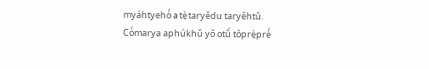myáhtyehò́ a tè̤taryědu taryěhtǔ. Cò́marya aphúkhǔ yǒ otû́ tôprè̤prè́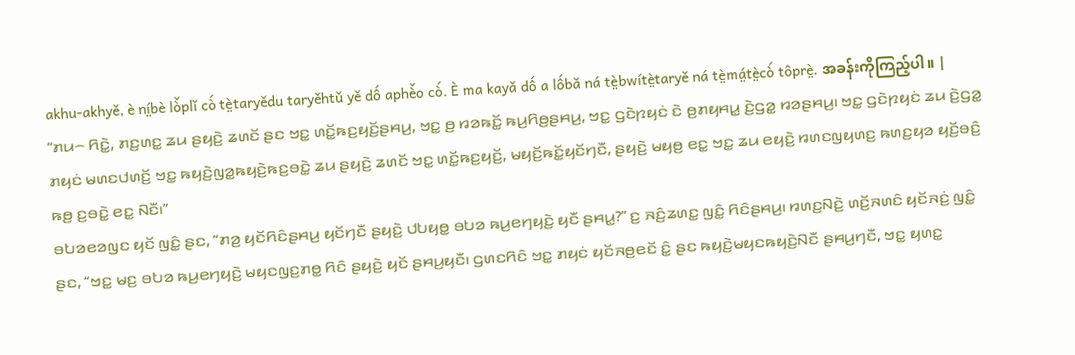akhu-akhyě, è ní̤bè lò̌plǐ cò́ tè̤taryědu taryěhtǔ yě dố aphè̌o cò́. È ma kayǎ dố a lốbǎ ná tè̤bwítè̤taryě ná tè̤má̤tè̤cò́ tôprè̤. အခန်းကိုကြည့်ပါ။ |
“ꤊꤣ꤮ ꤖꤢꤧ꤭, ꤊꤢ꤬ꤛꤢ꤭ ꤘꤣ ꤔꤟꤢꤧ꤬ ꤘꤛꤢꤩ ꤔꤢ ꤠꤢ꤭ ꤛꤢꤩ꤭ꤒꤢ꤬ꤟꤢꤩ꤬ꤔꤌꤣ꤬, ꤠꤢ꤭ ꤥ꤬ ꤙꤤꤒꤢꤩ꤭ ꤒꤣ꤬ꤖꤥ꤬ꤔꤌꤣ꤬, ꤠꤢ꤭ ꤞꤢꤧꤐꤟꤢꤦ ꤢꤧ ꤥ꤬ꤊꤟꤌꤣ꤭ ꤢꤧ꤬ꤞꤤ꤭ ꤙꤤꤔꤌꤣ꤬꤯ ꤠꤢ꤭ ꤞꤢꤧꤐꤟꤢꤦ ꤘꤣ ꤢꤧ꤬ꤞꤤ꤭ ꤊꤟꤢꤦ ꤗꤛꤢꤓꤛꤢꤩ꤬ ꤠꤢ꤭ ꤒꤟꤢꤧ꤬ꤜꤤ꤭ꤒꤟꤢꤧ꤬ꤒꤢ꤬ꤋꤢꤧ꤭ ꤘꤣ ꤔꤟꤢꤧ꤬ ꤘꤛꤢꤩ ꤠꤢ꤭ ꤛꤢꤩ꤭ꤒꤢ꤬ꤟꤢꤩ꤬, ꤗꤟꤢꤩ꤬ꤒꤢꤩ꤭ꤟꤢꤩꤚꤢꤪ, ꤔꤟꤢꤧ꤬ ꤗꤟꤥ꤬ ꤕꤢ꤭ ꤠꤢ꤭ ꤘꤣ ꤕꤟꤢꤧ꤬ ꤙꤛꤢꤜꤟꤛꤢ꤬ ꤒꤛꤢ꤬ꤟꤤ ꤟꤢꤩ꤬ꤋꤢꤨ꤬ ꤒꤥ꤬ ꤢ꤬ꤋꤢꤧ꤭ ꤕꤢ꤭ ꤡꤢꤪ꤯”
ꤋꤝꤤꤕꤤꤜꤢ ꤟꤢꤩ ꤜꤢꤨ꤭ ꤔꤢ, “ꤊꤤ꤬ ꤟꤢꤩꤖꤢꤨꤔꤌꤣ꤬ ꤟꤢꤩꤚꤢꤪ ꤔꤟꤢꤧ꤬ ꤓꤝꤟꤥ꤭ ꤋꤝꤤ ꤒꤣ꤬ꤕꤚꤟꤢꤧ꤬ ꤟꤢꤪ ꤔꤌꤣ꤭?” ꤢ꤬ ꤏꤢꤨ꤬ꤘꤛꤢ꤭ ꤜꤢꤨ꤭ ꤖꤢꤨꤔꤌꤣ꤬꤯ ꤙꤛꤢ꤬ꤡꤢꤧ꤬ ꤛꤢꤩ꤬ꤏꤛꤢꤨ ꤟꤢꤩꤏꤢꤦ꤬ ꤜꤢꤨ꤭ ꤔꤢ, “ꤠꤢ꤭ ꤗꤢ꤬ ꤋꤝꤤ ꤒꤣ꤬ꤕꤚꤟꤢꤧ꤬ ꤗꤟꤢꤜꤢ꤬ꤊꤥ꤭ ꤖꤢꤨ ꤔꤟꤢꤧ꤬ ꤟꤢꤩ ꤔꤌꤣ꤬ꤟꤢꤪ꤯ ꤞꤛꤢꤖꤢꤨ ꤠꤢ꤭ ꤊꤟꤢꤦ ꤟꤢꤩꤏꤥ꤬ꤕꤢꤩ ꤢꤨ꤭ ꤔꤢ ꤒꤟꤢꤧ꤬ꤗꤟꤢꤒꤟꤢꤧ꤬ꤡꤢꤪ ꤔꤌꤣ꤬ꤚꤢꤪ, ꤠꤢ꤭ ꤟꤛꤢ꤭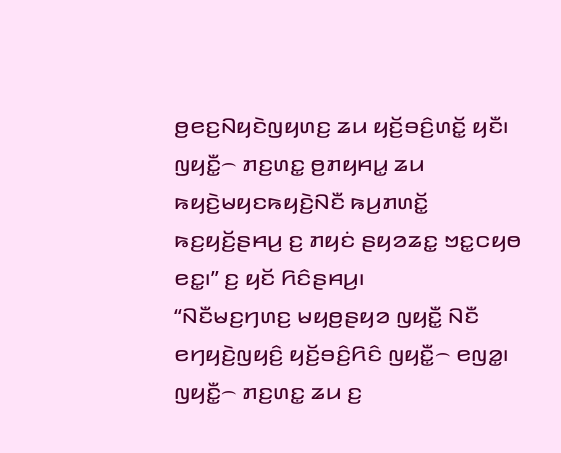ꤥ꤬ꤕꤢ꤬ꤡꤟꤢꤧꤜꤟꤛꤢ꤬ ꤘꤣ ꤟꤢꤩ꤬ꤋꤢꤨ꤬ꤛꤢꤩ꤭ ꤟꤢꤪ꤯ ꤜꤟꤢꤪ꤭꤮ ꤊꤢ꤬ꤛꤢ꤭ ꤥ꤬ꤊꤟꤌꤣ꤭ ꤘꤣ ꤒꤟꤢꤧ꤬ꤗꤟꤢꤒꤟꤢꤧ꤬ꤡꤢꤪ ꤒꤣ꤬ꤊꤛꤢꤩ꤭ ꤒꤢ꤬ꤟꤢꤩ꤬ꤔꤌꤣ꤬ ꤢ꤬ ꤊꤟꤢꤦ ꤔꤟꤤꤘꤢ꤭ ꤠꤢ꤭ꤍꤟꤥ ꤕꤢ꤭꤯” ꤢ꤬ ꤟꤢꤩ ꤖꤢꤨꤔꤌꤣ꤬꤯
“ꤡꤢꤪꤗꤢ꤬ꤚꤛꤢ꤬ ꤗꤟꤥ꤬ꤔꤟꤤ ꤜꤟꤢꤪ꤭ ꤡꤢꤪ ꤕꤚꤟꤢꤧ꤬ꤜꤟꤢꤨ꤬ ꤟꤢꤩ꤬ꤋꤢꤨ꤬ꤖꤢꤨ ꤜꤟꤢꤪ꤭꤮ ꤕꤜꤤ꤭꤯ ꤜꤟꤢꤪ꤭꤮ ꤊꤢ꤬ꤛꤢ꤭ ꤘꤣ ꤢ꤬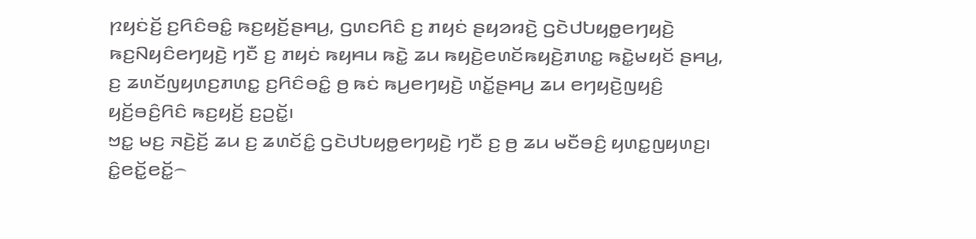ꤐꤟꤢꤦꤢꤩ꤬ ꤢ꤬ꤖꤢꤨꤋꤢꤨ꤭ ꤒꤢ꤬ꤟꤢꤩ꤬ꤔꤌꤣ꤬, ꤞꤛꤢꤖꤢꤨ ꤢ꤬ ꤊꤟꤢꤦ ꤔꤟꤤꤙꤢꤧ꤬ ꤞꤢꤧꤓꤝꤟꤥ꤭ꤕꤚꤟꤢꤧ꤬ ꤒꤢ꤬ꤡꤟꤢꤨꤕꤚꤟꤢꤧ꤬ ꤚꤢꤪ ꤢ꤬ ꤊꤟꤢꤦ ꤒꤟꤌꤣ ꤒꤢꤧ꤭ ꤘꤣ ꤒꤟꤢꤧ꤬ꤕꤛꤢꤩꤒꤟꤢꤧ꤬ꤊꤛꤢ꤭ ꤒꤢꤧ꤭ꤗꤟꤢꤩ ꤔꤌꤣ꤬, ꤢ꤬ ꤘꤛꤢꤩꤜꤟꤛꤢ꤬ꤊꤛꤢ꤭ ꤢ꤬ꤖꤢꤨꤋꤢꤨ꤭ ꤥ꤬ ꤒꤢꤦ ꤒꤣ꤬ꤕꤚꤟꤢꤧ꤬ ꤛꤢꤩ꤭ꤔꤌꤣ꤬ ꤘꤣ ꤕꤚꤟꤢꤧ꤬ꤜꤟꤢꤨ꤬ ꤟꤢꤩ꤬ꤋꤢꤨ꤬ꤖꤢꤨ ꤒꤢ꤬ꤟꤢꤩ꤬ ꤢ꤬ꤑꤢꤩ꤭꤯
ꤠꤢ꤭ ꤗꤢ꤬ ꤏꤢꤧ꤬ꤢꤩ꤬ ꤘꤣ ꤢ꤬ ꤘꤛꤢꤩꤢꤨ꤭ ꤞꤢꤧꤓꤝꤟꤥ꤭ꤕꤚꤟꤢꤧ꤬ ꤚꤢꤪ ꤢ꤬ ꤥ꤬ ꤘꤣ ꤗꤢꤪꤋꤢꤨ꤬ ꤟꤛꤢ꤭ꤜꤟꤛꤢ꤬꤯ ꤢꤨ꤭ꤕꤢꤩ꤭ꤕꤢꤩ꤭꤮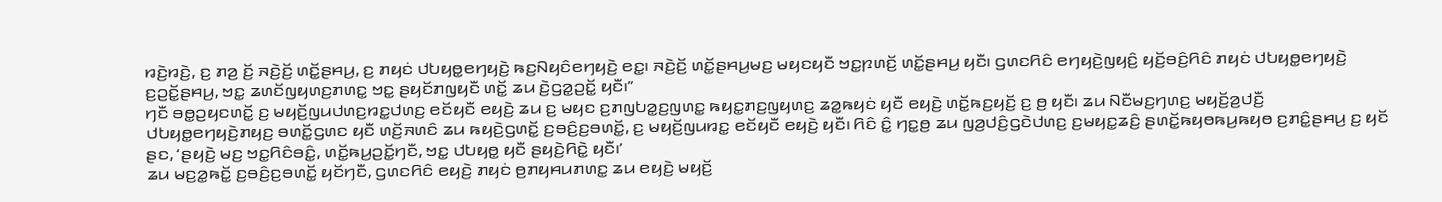ꤙꤢꤧ꤬ꤙꤢꤧ꤬, ꤢ꤬ ꤊꤤ꤬ ꤢꤩ꤬ ꤏꤢꤧ꤬ꤢꤩ꤬ ꤛꤢꤩ꤭ꤔꤌꤣ꤬, ꤢ꤬ ꤊꤟꤢꤦ ꤓꤝꤟꤥ꤭ꤕꤚꤟꤢꤧ꤬ ꤒꤢ꤬ꤡꤟꤢꤨꤕꤚꤟꤢꤧ꤬ ꤕꤢ꤭꤯ ꤏꤢꤧ꤬ꤢꤩ꤬ ꤛꤢꤩ꤭ꤔꤌꤣ꤬ꤗꤢ꤬ ꤗꤟꤢꤟꤢꤪ ꤠꤢ꤭ꤐꤛꤢꤩ꤬ ꤛꤢꤩ꤭ꤔꤌꤣ꤬ ꤟꤢꤪ꤯ ꤞꤛꤢꤖꤢꤨ ꤕꤚꤟꤢꤧ꤬ꤜꤟꤢꤨ꤬ ꤟꤢꤩ꤬ꤋꤢꤨ꤬ꤖꤢꤨ ꤊꤟꤢꤦ ꤓꤝꤟꤥ꤭ꤕꤚꤟꤢꤧ꤬ ꤢ꤬ꤑꤢꤩ꤭ꤔꤌꤣ꤬, ꤠꤢ꤭ ꤘꤛꤢꤩꤜꤟꤛꤢ꤬ꤊꤛꤢ꤭ ꤠꤢ꤭ ꤔꤟꤢꤩꤊꤜꤟꤢꤪ ꤛꤢꤩ꤭ ꤘꤣ ꤢꤧ꤬ꤞꤤ꤭ꤑꤢꤩ꤭ ꤟꤢꤪ꤯”
ꤚꤢꤪ ꤋꤥ꤭ꤑꤟꤢꤛꤢꤩ꤭ ꤢ꤬ ꤗꤟꤢꤩ꤬ꤜꤣꤓꤛꤢ꤬ꤙꤢ꤭ꤓꤛꤢ꤬ ꤕꤢꤩꤟꤢꤪ ꤕꤟꤢꤧ꤬ ꤘꤣ ꤢ꤬ ꤗꤟꤢ ꤢ꤬ꤊꤜꤝꤤ꤭ꤢ꤬ꤜꤛꤢ꤭ ꤒꤟꤢ꤭ꤊꤢ꤬ꤜꤟꤛꤢ꤬ ꤘꤤ꤭ꤒꤟꤢꤦ ꤟꤢꤪ ꤕꤟꤢꤧ꤬ ꤛꤢꤩ꤭ꤒꤢ꤬ꤟꤢꤩ꤬ ꤢ꤬ ꤥ꤬ ꤟꤢꤪ꤯ ꤘꤣ ꤡꤢꤪꤗꤢ꤬ꤚꤛꤢ꤬ ꤗꤟꤢꤩ꤬ꤤ꤬ꤓꤢꤪ꤬ ꤓꤝꤟꤥ꤭ꤕꤚꤟꤢꤧ꤬ꤊꤟꤢ꤬ ꤋꤛꤢꤩ꤭ꤞꤛꤢ ꤟꤢꤪ ꤛꤢꤩ꤬ꤏꤛꤢꤨ ꤘꤣ ꤒꤟꤢꤧ꤬ꤞꤛꤢꤩ꤭ ꤢ꤬ꤋꤢꤨ꤬ꤢ꤬ꤋꤛꤢꤩ꤭, ꤢ꤬ ꤗꤟꤢꤩ꤬ꤜꤣꤙꤢ꤭ ꤕꤢꤩꤟꤢꤪ ꤕꤟꤢꤧ꤬ ꤟꤢꤪ꤯ ꤖꤢꤨ ꤢꤨ꤭ ꤚꤢ꤭ꤥ꤬ ꤘꤣ ꤜꤤ꤬ꤓꤢꤨ꤬ꤞꤢꤧꤓꤛꤢ꤬ ꤢ꤬ꤗꤟꤢ꤭ꤘꤢꤨ꤬ ꤔꤛꤢꤩ꤭ꤒꤟꤥꤒꤣ꤬ꤒꤟꤥ ꤢ꤬ꤊꤢꤨ꤭ꤔꤌꤣ꤬ ꤢ꤬ ꤟꤢꤩ ꤔꤢ, ‘ꤔꤟꤢꤧ꤬ ꤗꤢ꤬ ꤠꤢ꤭ꤖꤢꤨꤋꤢꤨ꤭, ꤛꤢꤩ꤭ꤒꤣ꤬ꤑꤢꤩ꤭ꤚꤢꤪ, ꤠꤢ꤭ ꤓꤝꤟꤥ꤭ ꤟꤢꤪ ꤔꤟꤢꤧ꤬ꤖꤢꤧ꤭ ꤟꤢꤪ꤯’
ꤘꤣ ꤗꤢ꤬ꤤ꤭ꤒꤢꤩ꤭ ꤢ꤬ꤋꤢꤨ꤬ꤢ꤬ꤋꤛꤢꤩ꤭ ꤟꤢꤩꤚꤢꤪ, ꤞꤛꤢꤖꤢꤨ ꤕꤟꤢꤧ꤬ ꤊꤟꤢꤦ ꤥ꤬ꤊꤟꤌꤣꤊꤛꤢ꤭ ꤘꤣ ꤕꤟꤢꤧ꤬ ꤗꤟꤢꤩ꤬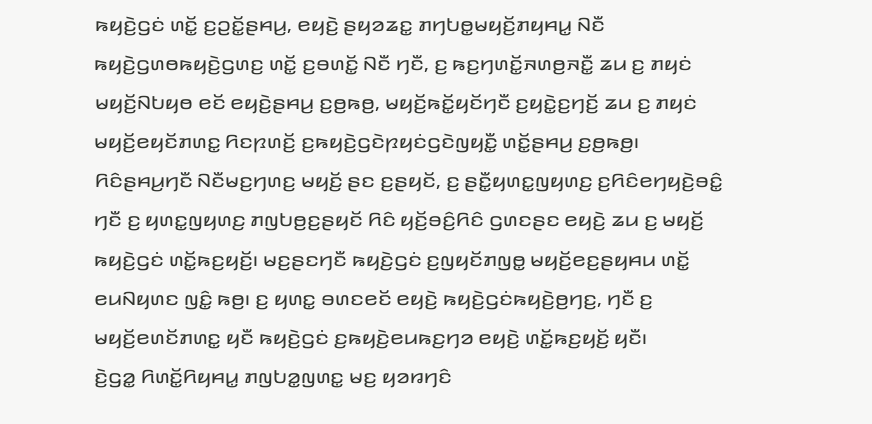ꤒꤟꤢꤧ꤬ꤞꤢꤦ ꤛꤢꤩ꤭ ꤢ꤬ꤑꤢꤩ꤭ꤔꤌꤣ꤬, ꤕꤟꤢꤧ꤬ ꤔꤟꤤꤘꤢ꤭ ꤊꤚꤝꤥ꤭ꤗꤟꤢꤩ꤬ꤊꤟꤌꤣ꤭ ꤡꤢꤪ ꤒꤟꤢꤧ꤬ꤞꤛꤥꤒꤟꤢꤧ꤬ꤞꤛꤢ꤬ ꤛꤢꤩ꤭ ꤢ꤬ꤋꤛꤢꤩ꤭ ꤡꤢꤪ ꤚꤢꤪ, ꤢ꤬ ꤒꤢ꤬ꤚꤛꤢꤩ꤭ꤏꤛꤥ꤬ꤏꤢꤪ꤭ ꤘꤣ ꤢ꤬ ꤊꤟꤢꤦ ꤗꤟꤢꤩ꤬ꤡꤝꤟꤥ ꤕꤢꤩ ꤕꤟꤢꤧ꤬ꤔꤌꤣ꤬ ꤢ꤬ꤥ꤬ꤒꤥ꤬, ꤗꤟꤢꤩ꤬ꤒꤢꤩ꤭ꤟꤢꤩꤚꤢꤪ ꤢ꤬ꤟꤢꤧ꤭ꤢ꤬ꤚꤢꤩ꤬ ꤘꤣ ꤢ꤬ ꤊꤟꤢꤦ ꤗꤟꤢꤩ꤬ꤕꤟꤢꤩꤊꤛꤢ꤭ ꤖꤢꤐꤛꤢꤩ꤬ ꤢ꤬ꤒꤟꤢꤧ꤬ꤞꤢꤧꤐꤟꤢꤦꤞꤢꤧꤜꤟꤢꤪ꤭ ꤛꤢꤩ꤭ꤔꤌꤣ꤬ ꤢ꤬ꤥ꤬ꤒꤥ꤬꤯ ꤖꤢꤨꤔꤌꤣ꤬ꤚꤢꤪ ꤡꤢꤪꤗꤢ꤬ꤚꤛꤢ꤬ ꤗꤟꤢꤩ꤬ ꤔꤢ ꤢ꤬ꤔꤟꤢꤩ, ꤢ꤬ ꤔꤢꤪ꤭ꤟꤛꤢ꤭ꤜꤟꤛꤢ꤬ ꤢ꤬ꤖꤢꤨꤕꤚꤟꤢꤧ꤬ꤋꤢꤨ꤭ ꤚꤢꤪ ꤢ꤬ ꤟꤛꤢ꤭ꤜꤟꤛꤢ꤬ ꤊꤜꤝꤥ꤬ꤢ꤬ꤔꤟꤢꤩ ꤖꤢꤨ ꤟꤢꤩ꤬ꤋꤢꤨ꤬ꤖꤢꤨ ꤞꤛꤢꤔꤢ ꤕꤟꤢꤧ꤬ ꤘꤣ ꤢ꤬ ꤗꤟꤢꤩ꤬ ꤒꤟꤢꤧ꤬ꤞꤢꤦ ꤛꤢꤩ꤭ꤒꤢ꤬ꤟꤢꤩ꤬꤯ ꤗꤢ꤬ꤔꤢꤚꤢꤪ ꤒꤟꤢꤧ꤬ꤞꤢꤦ ꤢ꤬ꤜꤟꤢꤩꤊꤜꤥ꤭ ꤗꤟꤢꤩ꤬ꤕꤢ꤬ꤔꤟꤌꤣ ꤛꤢꤩ꤭ ꤕꤣꤡꤟꤛꤢ ꤜꤢꤨ꤭ ꤒꤥ꤬꤯ ꤢ꤬ ꤟꤛꤢ꤭ ꤋꤛꤢꤕꤢꤩ ꤕꤟꤢꤧ꤬ ꤒꤟꤢꤧ꤬ꤞꤢꤦꤒꤟꤢꤧ꤬ꤥ꤬ꤚꤢ꤬, ꤚꤢꤪ ꤢ꤬ ꤗꤟꤢꤩ꤬ꤕꤛꤢꤩꤊꤛꤢ꤭ ꤟꤢꤪ ꤒꤟꤢꤧ꤬ꤞꤢꤦ ꤢ꤬ꤒꤟꤢꤧ꤬ꤕꤣꤒꤢ꤬ꤚꤤ ꤕꤟꤢꤧ꤬ ꤛꤢꤩ꤭ꤒꤢ꤬ꤟꤢꤩ꤬ ꤟꤢꤪ꤯
ꤢꤧ꤬ꤞꤤ꤭ ꤖꤛꤢꤩ꤭ꤖꤟꤌꤣ꤭ ꤊꤜꤝꤤ꤭ꤜꤛꤢ꤭ ꤗꤢ꤬ ꤟꤤꤙꤚꤢꤨ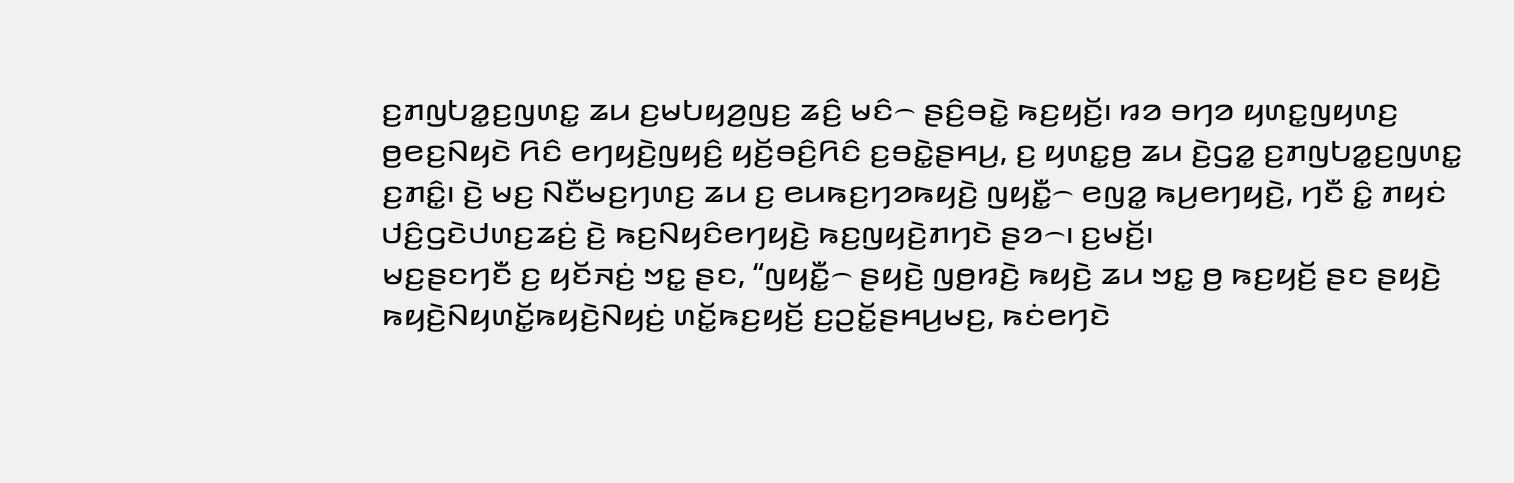ꤢ꤬ꤊꤜꤝꤤ꤭ꤢ꤬ꤜꤛꤢ꤭ ꤘꤣ ꤢ꤬ꤗꤝꤟꤤ꤬ꤜꤢ꤬ ꤘꤢꤨ꤬ ꤗꤢꤨ꤮ ꤔꤢꤨ꤬ꤋꤢꤧ꤭ ꤒꤢ꤬ꤟꤢꤩ꤬꤯ ꤙꤤ ꤋꤚꤤ ꤟꤛꤢ꤭ꤜꤟꤛꤢ꤬ ꤥ꤬ꤕꤢ꤬ꤡꤟꤢꤧ ꤖꤢꤨ ꤕꤚꤟꤢꤧ꤬ꤜꤟꤢꤨ꤬ ꤟꤢꤩ꤬ꤋꤢꤨ꤬ꤖꤢꤨ ꤢ꤬ꤋꤢꤧ꤭ꤔꤌꤣ꤬, ꤢ꤬ ꤟꤛꤢ꤭ꤥ꤬ ꤘꤣ ꤢꤧ꤬ꤞꤤ꤭ ꤢ꤬ꤊꤜꤝꤤ꤭ꤢ꤬ꤜꤛꤢ꤭ ꤢ꤬ꤊꤢꤨ꤭꤯ ꤢꤧ꤬ ꤗꤢ꤬ ꤡꤢꤪꤗꤢ꤬ꤚꤛꤢ꤬ ꤘꤣ ꤢ꤬ ꤕꤣꤒꤢ꤬ꤚꤤꤒꤟꤢꤧ꤬ ꤜꤟꤢꤪ꤭꤮ ꤕꤜꤤ꤭ ꤒꤣ꤬ꤕꤚꤟꤢꤧ꤬, ꤚꤢꤪ ꤢꤨ꤭ ꤊꤟꤢꤦ ꤓꤢꤨ꤬ꤞꤢꤧꤓꤛꤢ꤬ꤘꤢꤦ꤬ ꤢꤧ꤬ ꤒꤢ꤬ꤡꤟꤢꤨꤕꤚꤟꤢꤧ꤬ ꤒꤢ꤬ꤜꤟꤢꤧ꤬ꤊꤚꤢꤧ ꤔꤤ꤮꤯ ꤢ꤬ꤗꤢꤩ꤬꤯
ꤗꤢ꤬ꤔꤢꤚꤢꤪ ꤢ꤬ ꤟꤢꤩꤏꤢꤦ꤬ ꤠꤢ꤭ ꤔꤢ, “ꤜꤟꤢꤪ꤭꤮ ꤔꤟꤢꤧ꤬ ꤜꤥ꤬ꤙꤢꤧ꤬ ꤒꤟꤢꤧ꤬ ꤘꤣ ꤠꤢ꤭ ꤥ꤬ ꤒꤢ꤬ꤟꤢꤩ꤬ ꤔꤢ ꤔꤟꤢꤧ꤬ ꤒꤟꤢꤧ꤬ꤡꤟꤛꤢꤩ꤭ꤒꤟꤢꤧ꤬ꤡꤟꤢꤦ꤬ ꤛꤢꤩ꤭ꤒꤢ꤬ꤟꤢꤩ꤬ ꤢ꤬ꤑꤢꤩ꤭ꤔꤌꤣ꤬ꤗꤢ꤬, ꤒꤢꤦꤕꤚꤢꤧ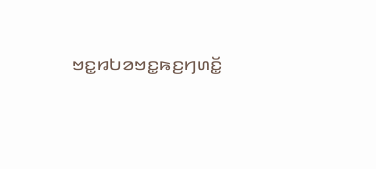ꤠꤢ꤭ꤙꤝꤤꤠꤢ꤭ꤒꤢ꤬ꤚꤛꤢꤩ꤭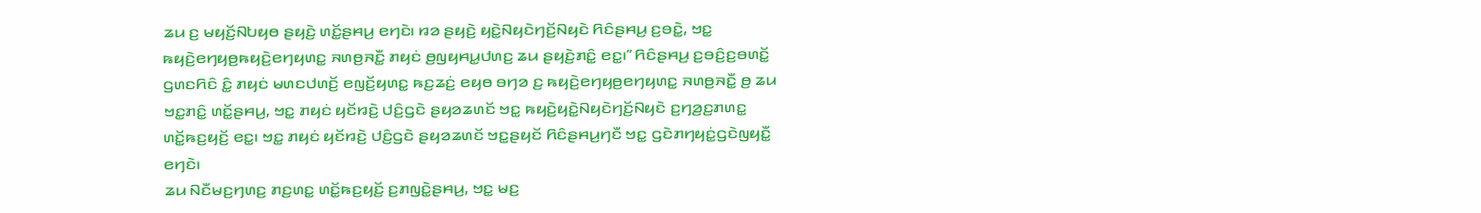ꤘꤣ ꤢ꤬ ꤗꤟꤢꤩ꤬ꤡꤝꤟꤥ ꤔꤟꤢꤧ꤬ ꤛꤢꤩ꤭ꤔꤌꤣ꤬ ꤕꤚꤢꤧ꤯ ꤙꤤ ꤔꤟꤢꤧ꤬ ꤟꤢꤧ꤭ꤡꤟꤢꤧꤚꤢꤩ꤬ꤡꤟꤢꤧ ꤖꤢꤨꤔꤌꤣ꤬ ꤢ꤬ꤋꤢꤧ꤭, ꤠꤢ꤭ ꤒꤟꤢꤧ꤬ꤕꤚꤟꤥ꤬ꤒꤟꤢꤧ꤬ꤕꤚꤟꤛꤢ꤭ ꤏꤛꤥ꤬ꤏꤢꤪ꤭ ꤊꤟꤢꤦ ꤥ꤬ꤜꤟꤌꤣ꤭ꤓꤛꤢ꤬ ꤘꤣ ꤔꤟꤢꤧ꤬ꤊꤢꤨ꤭ ꤕꤢ꤭꤯” ꤖꤢꤨꤔꤌꤣ꤬ ꤢ꤬ꤋꤢꤨ꤬ꤢ꤬ꤋꤛꤢꤩ꤭ ꤞꤛꤢꤖꤢꤨ ꤢꤨ꤭ ꤊꤟꤢꤦ ꤗꤛꤢꤓꤛꤢꤩ꤬ ꤕꤜꤢꤩ꤬ꤟꤛꤢ꤭ ꤒꤢ꤬ꤘꤢꤦ꤬ ꤕꤟꤥ ꤋꤚꤤ ꤢ꤬ ꤒꤟꤢꤧ꤬ꤕꤚꤟꤥ꤬ꤕꤚꤟꤛꤢ꤭ ꤏꤛꤥ꤬ꤏꤢꤪ꤭ ꤥ꤬ ꤘꤣ ꤠꤢ꤭ꤊꤢꤨ꤭ ꤛꤢꤩ꤭ꤔꤌꤣ꤬, ꤠꤢ꤭ ꤊꤟꤢꤦ ꤟꤢꤩꤙꤢꤧ꤬ ꤓꤢꤨ꤬ꤞꤢꤧ ꤔꤟꤤꤘꤛꤢꤩ ꤠꤢ꤭ ꤒꤟꤢꤧ꤬ꤟꤢꤧ꤭ꤡꤟꤢꤧꤚꤢꤩ꤬ꤡꤟꤢꤧ ꤢ꤬ꤚꤤ꤬ꤢ꤬ꤊꤛꤢ꤭ ꤛꤢꤩ꤭ꤒꤢ꤬ꤟꤢꤩ꤬ ꤕꤢ꤭꤯ ꤠꤢ꤭ ꤊꤟꤢꤦ ꤟꤢꤩꤙꤢꤧ꤬ ꤓꤢꤨ꤬ꤞꤢꤧ ꤔꤟꤤꤘꤛꤢꤩ ꤠꤢ꤭ꤔꤟꤢꤩ ꤖꤢꤨꤔꤌꤣ꤬ꤚꤢꤪ ꤠꤢ꤭ ꤞꤢꤧꤊꤚꤟꤢꤦ꤭ꤞꤢꤧꤜꤟꤢꤪ꤭ ꤕꤚꤢꤧ꤯
ꤘꤣ ꤡꤢꤪꤗꤢ꤬ꤚꤛꤢ꤬ ꤊꤢ꤬ꤛꤢ꤭ ꤛꤢꤩ꤭ꤒꤢ꤬ꤟꤢꤩ꤬ ꤢ꤬ꤊꤜꤢꤧ꤭ꤔꤌꤣ꤬, ꤠꤢ꤭ ꤗꤢ꤬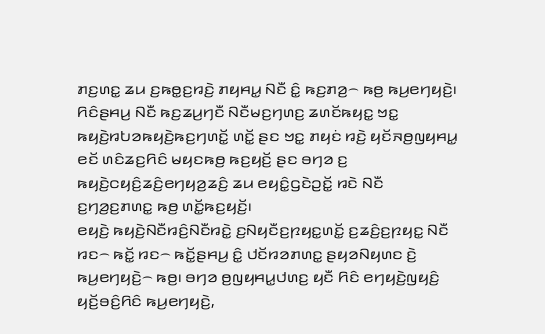ꤊꤢ꤬ꤛꤢ꤭ ꤘꤣ ꤢ꤬ꤒꤥ꤭ꤢ꤬ꤙꤢꤧ꤬ ꤊꤟꤌꤣ꤭ ꤡꤢꤪ ꤢꤨ꤭ ꤒꤢ꤬ꤊꤤ꤬꤮ ꤒꤥ꤬ ꤒꤣ꤬ꤕꤚꤟꤢꤧ꤬꤯ ꤖꤢꤨꤔꤌꤣ꤬ ꤡꤢꤪ ꤒꤢ꤬ꤘꤣ꤬ꤚꤢꤪ ꤡꤢꤪꤗꤢ꤬ꤚꤛꤢ꤬ ꤘꤛꤢꤩꤒꤟꤢ꤭ ꤠꤢ꤭ ꤒꤟꤢꤧ꤬ꤙꤝꤤꤒꤟꤢꤧ꤬ꤒꤢ꤬ꤚꤛꤢꤩ꤭ ꤛꤢꤩ꤭ ꤔꤢ ꤠꤢ꤭ ꤊꤟꤢꤦ ꤙꤢꤧ꤬ ꤟꤢꤩꤏꤥ꤬ꤜꤟꤌꤣ꤭ ꤕꤢꤩ ꤛꤢꤨꤘꤢ꤬ꤖꤢꤨ ꤗꤟꤢꤒꤥ꤬ ꤒꤢ꤬ꤟꤢꤩ꤬ ꤔꤢ ꤋꤚꤤ ꤢ꤬ ꤒꤟꤢꤧ꤬ꤍꤟꤢꤨ꤬ꤘꤢꤨ꤬ꤕꤚꤟꤤ꤬ꤘꤢꤨ꤬ ꤘꤣ ꤕꤟꤢꤨ꤭ꤞꤢꤧꤑꤢꤩ꤭ ꤙꤢꤧ ꤡꤢꤪ ꤢ꤬ꤚꤤ꤬ꤢ꤬ꤊꤛꤢ꤭ ꤒꤥ꤬ ꤛꤢꤩ꤭ꤒꤢ꤬ꤟꤢꤩ꤬꤯
ꤕꤟꤢꤧ꤬ ꤒꤟꤢꤧ꤬ꤡꤢꤪꤙꤢꤨ꤬ꤡꤢꤪꤙꤢꤧ꤭ ꤢ꤬ꤡꤟꤢꤪꤢ꤬ꤐꤟꤢ꤭ꤛꤢꤩ꤭ ꤢ꤬ꤘꤢꤨ꤬ꤢ꤬ꤐꤟꤢ꤭ ꤡꤢꤪ ꤙꤢ꤮ ꤒꤢꤩ꤭ ꤙꤢ꤮ ꤒꤢꤩ꤭ꤔꤌꤣ꤬ ꤢꤨ꤭ ꤓꤢꤩꤙꤤꤊꤛꤢ꤭ ꤔꤟꤤꤡꤟꤛꤢ ꤢꤧ꤬ ꤒꤣ꤬ꤕꤚꤟꤢꤧ꤬꤮ ꤒꤥ꤬꤯ ꤋꤚꤤ ꤥ꤬ꤜꤟꤌꤣ꤭ꤓꤛꤢ꤬ ꤟꤢꤪ ꤖꤢꤨ ꤕꤚꤟꤢꤧ꤬ꤜꤟꤢꤨ꤬ ꤟꤢꤩ꤬ꤋꤢꤨ꤬ꤖꤢꤨ ꤒꤣ꤬ꤕꤚꤟꤢꤧ꤬,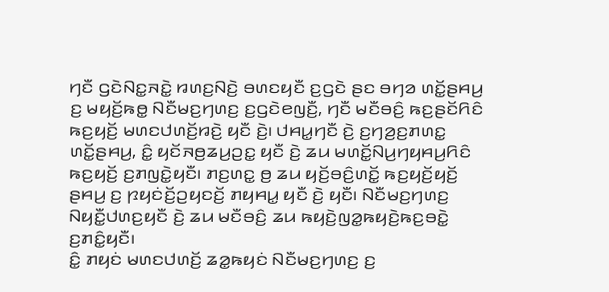ꤚꤢꤪ ꤞꤢꤧꤡꤢ꤭ꤏꤢꤧ꤭ ꤙꤛꤢ꤬ꤡꤢꤧ꤬ ꤋꤛꤢꤟꤢꤪ ꤢ꤬ꤞꤢꤧ ꤔꤢ ꤋꤚꤤ ꤛꤢꤩ꤭ꤔꤌꤣ꤬ ꤢ꤬ ꤗꤟꤢꤩ꤬ꤒꤥ꤭ ꤡꤢꤪꤗꤢ꤬ꤚꤛꤢ꤬ ꤢ꤬ꤞꤢꤧꤕꤜꤢꤪ꤬, ꤚꤢꤪ ꤗꤢꤪꤋꤢꤨ꤬ ꤒꤢ꤬ꤔꤢꤩꤖꤢꤨ ꤒꤢ꤬ꤟꤢꤩ꤬ ꤗꤛꤢꤓꤛꤢꤩ꤬ꤙꤢꤧ꤬ ꤟꤢꤪ ꤢꤧ꤬꤯ ꤓꤌꤣ꤭ꤚꤢꤪ ꤢꤧ꤬ ꤢ꤬ꤚꤤ꤬ꤢ꤬ꤊꤛꤢ꤭ ꤛꤢꤩ꤭ꤔꤌꤣ꤬, ꤢꤨ꤭ ꤟꤢꤩꤏꤥ꤬ꤘꤣ꤬ꤑꤢ꤭ ꤟꤢꤪ ꤢꤧ꤬ ꤘꤣ ꤗꤛꤢꤩ꤭ꤡꤣ꤬ꤚꤟꤌꤣ꤬ꤖꤢꤨ ꤒꤢ꤬ꤟꤢꤩ꤬ ꤢ꤬ꤊꤜꤢꤧ꤭ꤟꤢꤪ꤯ ꤊꤢ꤬ꤛꤢ꤭ ꤥ꤬ ꤘꤣ ꤟꤢꤩ꤬ꤋꤢꤨ꤬ꤛꤢꤩ꤭ ꤒꤢ꤬ꤟꤢꤩ꤬ꤟꤢꤩ꤬ ꤔꤌꤣ꤬ ꤢ꤬ ꤐꤟꤢꤦꤢꤩ꤬ꤑꤟꤢꤢꤩ꤬ ꤊꤟꤌꤣ꤭ ꤟꤢꤪ ꤢꤧ꤬ ꤟꤢꤪ꤯ ꤡꤢꤪꤗꤢ꤬ꤚꤛꤢ꤬ ꤡꤟꤢꤪ꤭ꤓꤛꤢ꤬ꤟꤢꤪ ꤢꤧ꤬ ꤘꤣ ꤗꤢꤪꤋꤢꤨ꤬ ꤘꤣ ꤒꤟꤢꤧ꤬ꤜꤤ꤭ꤒꤟꤢꤧ꤬ꤒꤢ꤬ꤋꤢꤧ꤭ ꤢ꤬ꤊꤢꤨ꤭ꤟꤢꤪ꤯
ꤢꤨ꤭ ꤊꤟꤢꤦ ꤗꤛꤢꤓꤛꤢꤩ꤬ ꤘꤤ꤭ꤒꤟꤢꤦ ꤡꤢꤪꤗꤢ꤬ꤚꤛꤢ꤬ ꤢ꤬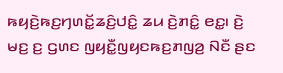ꤒꤟꤢꤧ꤬ꤒꤢ꤬ꤚꤛꤢꤩ꤭ꤘꤢꤨ꤬ꤓꤢꤨ꤭ ꤘꤣ ꤢꤧ꤬ꤊꤢꤨ꤭ ꤕꤢ꤭꤯ ꤢꤧ꤬ ꤗꤢ꤬ ꤢ꤬ ꤞꤛꤢ ꤜꤟꤢꤪ꤭ꤜꤟꤢꤒꤢ꤬ꤊꤜꤤ꤬ ꤡꤢꤪ ꤔꤢ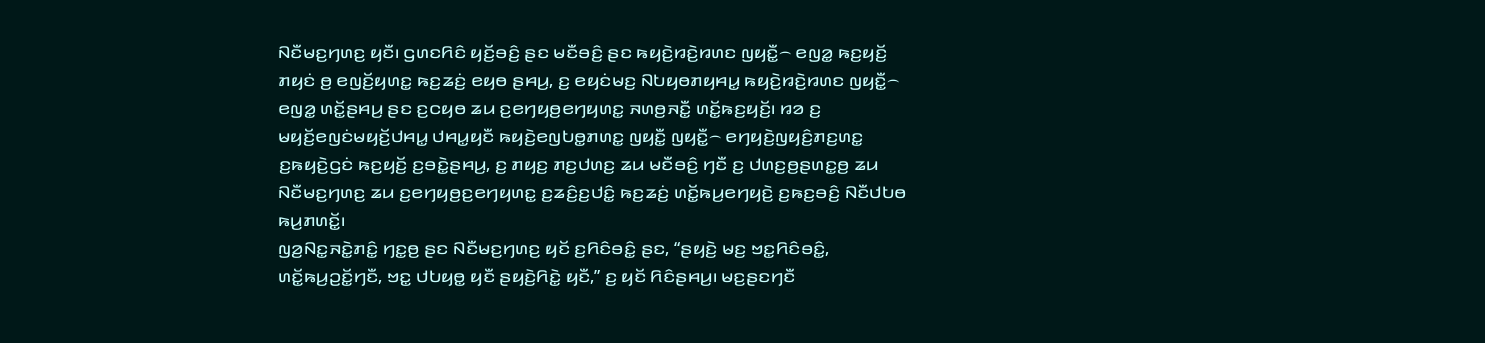ꤡꤢꤪꤗꤢ꤬ꤚꤛꤢ꤬ ꤟꤢꤪ꤯ ꤞꤛꤢꤖꤢꤨ ꤟꤢꤩ꤬ꤋꤢꤨ꤬ ꤔꤢ ꤗꤢꤪꤋꤢꤨ꤬ ꤔꤢ ꤒꤟꤢꤧ꤬ꤙꤢꤧ꤬ꤙꤛꤢ ꤜꤟꤢꤪ꤭꤮ ꤕꤜꤤ꤭ ꤒꤢ꤬ꤟꤢꤩ꤬ ꤊꤟꤢꤦ ꤥ꤬ ꤕꤜꤢꤩ꤬ꤟꤛꤢ꤭ ꤒꤢ꤬ꤘꤢꤦ꤬ ꤕꤟꤥ ꤔꤌꤣ꤬, ꤢ꤬ ꤕꤟꤢꤦꤗꤢ꤬ ꤡꤝꤟꤥꤊꤟꤌꤣ꤭ ꤒꤟꤢꤧ꤬ꤙꤢꤧ꤬ꤙꤛꤢ ꤜꤟꤢꤪ꤭꤮ ꤕꤜꤤ꤭ ꤛꤢꤩ꤭ꤔꤌꤣ꤬ ꤔꤢ ꤢ꤬ꤍꤟꤥ ꤘꤣ ꤢ꤬ꤕꤚꤟꤥ꤬ꤕꤚꤟꤛꤢ꤭ ꤏꤛꤥ꤬ꤏꤢꤪ꤭ ꤛꤢꤩ꤭ꤒꤢ꤬ꤟꤢꤩ꤬꤯ ꤙꤤ ꤢ꤬ ꤗꤟꤢꤩ꤬ꤕꤜꤢꤦꤗꤟꤢꤩ꤬ꤓꤌꤣ꤭ ꤓꤌꤣ꤭ꤟꤢꤪ ꤒꤟꤢꤧ꤬ꤕꤜꤝꤥ꤭ꤊꤛꤢ꤭ ꤜꤟꤢꤪ꤭ ꤜꤟꤢꤪ꤭꤮ ꤕꤚꤟꤢꤧ꤬ꤜꤟꤢꤨ꤬ꤊꤢ꤬ꤛꤢ꤭ ꤢ꤬ꤒꤟꤢꤧ꤬ꤞꤢꤦ ꤒꤢ꤬ꤟꤢꤩ꤬ ꤢ꤬ꤋꤢꤧ꤭ꤔꤌꤣ꤬, ꤢ꤬ ꤊꤟꤢ꤬ ꤊꤢ꤬ꤓꤛꤢ꤬ ꤘꤣ ꤗꤢꤪꤋꤢꤨ꤬ ꤚꤢꤪ ꤢ꤬ ꤓꤛꤢ꤬ꤥ꤬ꤔꤛꤢ꤭ꤥ꤬ ꤘꤣ ꤡꤢꤪꤗꤢ꤬ꤚꤛꤢ꤬ ꤘꤣ ꤢ꤬ꤕꤚꤟꤥ꤬ꤢ꤬ꤕꤚꤟꤛꤢ꤭ ꤢ꤬ꤘꤢꤨ꤬ꤢ꤬ꤓꤢꤨ꤭ ꤒꤢ꤬ꤘꤢꤦ꤬ ꤛꤢꤩ꤭ꤒꤣ꤬ꤕꤚꤟꤢꤧ꤬ ꤢ꤬ꤒꤢ꤬ꤋꤢꤨ꤬ ꤡꤢꤪꤓꤝꤥ ꤒꤣ꤬ꤊꤛꤢꤩ꤭꤯
ꤜꤤ꤬ꤡꤢ꤭ꤏꤢꤧ꤭ꤊꤢꤨ꤭ ꤚꤢ꤭ꤥ꤬ ꤔꤢ ꤡꤢꤪꤗꤢ꤬ꤚꤛꤢ꤬ ꤟꤢꤩ ꤢ꤬ꤖꤢꤨꤋꤢꤨ꤭ ꤔꤢ, “ꤔꤟꤢꤧ꤬ ꤗꤢ꤬ ꤠꤢ꤭ꤖꤢꤨꤋꤢꤨ꤭, ꤛꤢꤩ꤭ꤒꤣ꤬ꤑꤢꤩ꤭ꤚꤢꤪ, ꤠꤢ꤭ ꤓꤝꤟꤥ꤭ ꤟꤢꤪ ꤔꤟꤢꤧ꤬ꤖꤢꤧ꤭ ꤟꤢꤪ,” ꤢ꤬ ꤟꤢꤩ ꤖꤢꤨꤔꤌꤣ꤬꤯ ꤗꤢ꤬ꤔꤢꤚꤢꤪ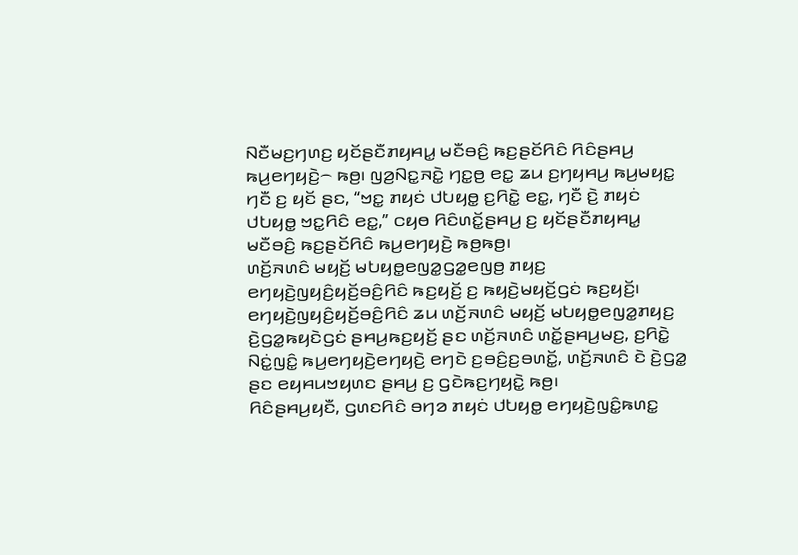ꤡꤢꤪꤗꤢ꤬ꤚꤛꤢ꤬ ꤟꤢꤩꤔꤢꤪꤊꤟꤌꤣ꤭ ꤗꤢꤪꤋꤢꤨ꤬ ꤒꤢ꤬ꤔꤢꤩꤖꤢꤨ ꤖꤢꤨꤔꤌꤣ꤬ ꤒꤣ꤬ꤕꤚꤟꤢꤧ꤬꤮ ꤒꤥ꤬꤯ ꤜꤤ꤬ꤡꤢ꤭ꤏꤢꤧ꤭ ꤚꤢ꤭ꤥ꤬ ꤕꤢ꤭ ꤘꤣ ꤢ꤬ꤚꤟꤌꤣ꤬ ꤒꤣ꤬ꤗꤟꤢ꤭ ꤚꤢꤪ ꤢ꤬ ꤟꤢꤩ ꤔꤢ, “ꤠꤢ꤭ ꤊꤟꤢꤦ ꤓꤝꤟꤥ꤭ ꤢ꤬ꤖꤢꤧ꤭ ꤕꤢ꤭, ꤚꤢꤪ ꤢꤧ꤬ ꤊꤟꤢꤦ ꤓꤝꤟꤥ꤭ ꤠꤢ꤭ꤖꤢꤨ ꤕꤢ꤭,” ꤍꤟꤥ ꤖꤢꤨꤛꤢꤩ꤭ꤔꤌꤣ꤬ ꤢ꤬ ꤟꤢꤩꤔꤢꤪꤊꤟꤌꤣ꤭ ꤗꤢꤪꤋꤢꤨ꤬ ꤒꤢ꤬ꤔꤢꤩꤖꤢꤨ ꤒꤣ꤬ꤕꤚꤟꤢꤧ꤬ ꤒꤥ꤬ꤒꤥ꤬꤯
ꤛꤢꤩ꤬ꤏꤛꤢꤨ ꤗꤟꤢꤩ꤬ ꤗꤝꤟꤥ꤭ꤕꤜꤤ꤭ꤞꤤ꤭ꤕꤜꤥ꤬ ꤊꤟꤢ꤬ ꤕꤚꤟꤢꤧ꤬ꤜꤟꤢꤨ꤬ꤟꤢꤩ꤬ꤋꤢꤨ꤬ꤖꤢꤨ ꤒꤢ꤬ꤟꤢꤩ꤬ ꤢ꤬ ꤒꤟꤢꤧ꤬ꤗꤟꤢꤩ꤬ꤞꤢꤦ ꤒꤢ꤬ꤟꤢꤩ꤬꤯ ꤕꤚꤟꤢꤧ꤬ꤜꤟꤢꤨ꤬ꤟꤢꤩ꤬ꤋꤢꤨ꤬ꤖꤢꤨ ꤘꤣ ꤛꤢꤩ꤬ꤏꤛꤢꤨ ꤗꤟꤢꤩ꤬ ꤗꤝꤟꤥ꤭ꤕꤜꤤ꤭ꤊꤟꤢ꤬ ꤢꤧ꤬ꤞꤤ꤭ꤒꤟꤢꤧꤞꤢꤦ ꤔꤌꤣ꤬ꤒꤢ꤬ꤟꤢꤩ꤬ ꤔꤢ ꤛꤢꤩ꤬ꤏꤛꤢꤨ ꤛꤢꤩ꤭ꤔꤌꤣ꤬ꤗꤢ꤬, ꤢ꤬ꤖꤢꤧ꤭ ꤡꤢꤦ꤭ꤜꤢꤨ꤭ ꤒꤣ꤬ꤕꤚꤟꤢꤧ꤬ꤕꤚꤟꤢꤧ꤬ ꤕꤚꤢꤧ ꤢ꤬ꤋꤢꤨ꤬ꤢ꤬ꤋꤛꤢꤩ꤭, ꤛꤢꤩ꤬ꤏꤛꤢꤨ ꤢꤧ ꤢꤧ꤬ꤞꤤ꤭ ꤔꤢ ꤕꤟꤌꤣꤠꤟꤛꤢ ꤔꤌꤣ꤬ ꤢ꤬ ꤞꤢꤧꤒꤢ꤬ꤚꤟꤢꤧ꤭ ꤒꤥ꤬꤯
ꤖꤢꤨꤔꤌꤣ꤬ꤟꤢꤪ, ꤞꤛꤢꤖꤢꤨ ꤋꤚꤤ ꤊꤟꤢꤦ ꤓꤝꤟꤥ꤭ ꤕꤚꤟꤢꤧ꤬ꤜꤢꤨ꤭ꤒꤛꤢ꤭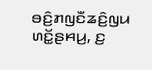ꤋꤢꤨ꤬ꤊꤜꤢꤪꤘꤢꤨ꤬ꤜꤣ ꤛꤢꤩ꤭ꤔꤌꤣ꤬, ꤢ꤬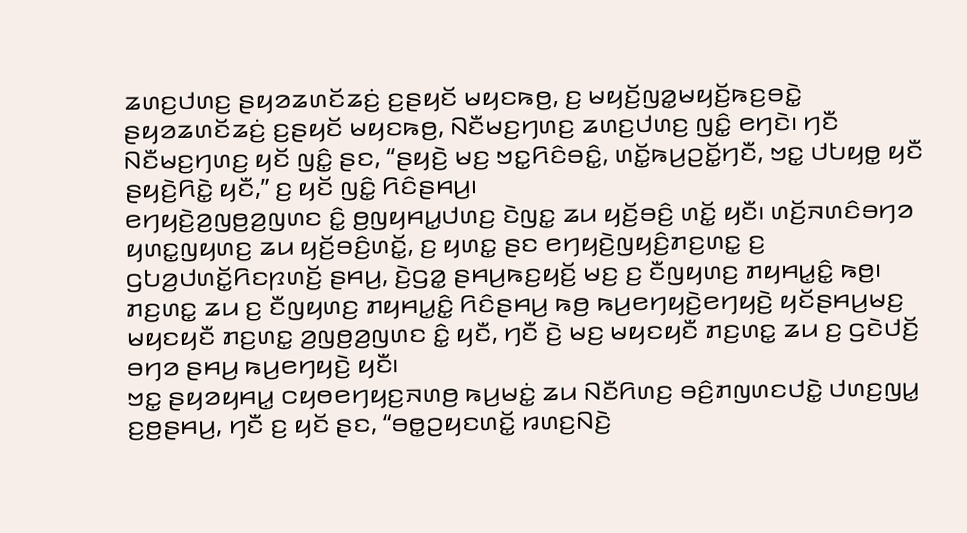ꤘꤛꤢ꤬ꤓꤛꤢ꤬ ꤔꤟꤤꤘꤛꤢꤩꤘꤢꤦ꤬ ꤢ꤬ꤔꤟꤢꤩ ꤗꤟꤢꤒꤥ꤬, ꤢ꤬ ꤗꤟꤢꤩ꤬ꤜꤤ꤭ꤗꤟꤢꤩ꤬ꤒꤢ꤬ꤋꤢꤧ꤭ ꤔꤟꤤꤘꤛꤢꤩꤘꤢꤦ꤬ ꤢ꤬ꤔꤟꤢꤩ ꤗꤟꤢꤒꤥ꤬, ꤡꤢꤪꤗꤢ꤬ꤚꤛꤢ꤬ ꤘꤛꤢ꤬ꤓꤛꤢ꤬ ꤜꤢꤨ꤭ ꤕꤚꤢꤧ꤯ ꤚꤢꤪ ꤡꤢꤪꤗꤢ꤬ꤚꤛꤢ꤬ ꤟꤢꤩ ꤜꤢꤨ꤭ ꤔꤢ, “ꤔꤟꤢꤧ꤬ ꤗꤢ꤬ ꤠꤢ꤭ꤖꤢꤨꤋꤢꤨ꤭, ꤛꤢꤩ꤭ꤒꤣ꤬ꤑꤢꤩ꤭ꤚꤢꤪ, ꤠꤢ꤭ ꤓꤝꤟꤥ꤭ ꤟꤢꤪ ꤔꤟꤢꤧ꤬ꤖꤢꤧ꤭ ꤟꤢꤪ,” ꤢ꤬ ꤟꤢꤩ ꤜꤢꤨ꤭ ꤖꤢꤨꤔꤌꤣ꤬꤯
ꤕꤚꤟꤢꤧ꤬ꤤ꤬ꤜꤥ꤬ꤤ꤬ꤜꤛꤢ ꤢꤨ꤭ ꤥ꤬ꤜꤟꤌꤣ꤭ꤓꤛꤢ꤬ ꤢꤧꤜꤢ꤭ ꤘꤣ ꤟꤢꤩ꤬ꤋꤢꤨ꤬ ꤛꤢꤩ꤭ ꤟꤢꤪ꤯ ꤛꤢꤩ꤬ꤏꤛꤢꤨꤋꤚꤤ ꤟꤛꤢ꤭ꤜꤟꤛꤢ꤬ ꤘꤣ ꤟꤢꤩ꤬ꤋꤢꤨ꤬ꤛꤢꤩ꤭, ꤢ꤬ ꤟꤛꤢ꤭ ꤔꤢ ꤕꤚꤟꤢꤧ꤬ꤜꤟꤢꤨ꤬ꤊꤢ꤬ꤛꤢ꤭ ꤢ꤬ ꤞꤝꤤ꤬ꤓꤛꤢꤩ꤭ꤖꤢꤐꤛꤢꤩ꤬ ꤔꤌꤣ꤬, ꤢꤧ꤬ꤞꤤ꤭ ꤔꤌꤣ꤬ꤒꤢ꤬ꤟꤢꤩ꤬ ꤗꤢ꤬ ꤢ꤬ ꤢꤪꤜꤟꤛꤢ꤬ ꤊꤟꤌꤣ꤭ꤢꤨ꤭ ꤒꤥ꤬꤯ ꤊꤢ꤬ꤛꤢ꤭ ꤘꤣ ꤢ꤬ ꤢꤪꤜꤟꤛꤢ꤬ ꤊꤟꤌꤣ꤭ꤢꤨ꤭ ꤖꤢꤨꤔꤌꤣ꤬ ꤒꤥ꤬ ꤒꤣ꤬ꤕꤚꤟꤢꤧ꤬ꤕꤚꤟꤢꤧ꤬ ꤟꤢꤩꤔꤌꤣ꤬ꤗꤢ꤬ ꤗꤟꤢꤟꤢꤪ ꤊꤢ꤬ꤛꤢ꤭ ꤤ꤬ꤜꤥ꤬ꤤ꤬ꤜꤛꤢ ꤢꤨ꤭ ꤟꤢꤪ, ꤚꤢꤪ ꤢꤧ꤬ ꤗꤢ꤬ ꤗꤟꤢꤟꤢꤪ ꤊꤢ꤬ꤛꤢ꤭ ꤘꤣ ꤢ꤬ ꤞꤢꤧꤓꤢꤩ꤬ ꤋꤚꤤ ꤔꤌꤣ꤬ ꤒꤣ꤬ꤕꤚꤟꤢꤧ꤬ ꤟꤢꤪ꤯
ꤠꤢ꤭ ꤔꤟꤤꤟꤌꤣ꤭ ꤍꤟꤥꤕꤚꤟꤢ꤬ꤏꤛꤥ꤬ ꤒꤣ꤬ꤗꤢꤦ꤭ ꤘꤣ ꤡꤢꤪꤖꤛꤢ꤬ ꤋꤢꤨ꤬ꤊꤜꤛꤢꤓꤢꤧ꤭ ꤓꤛꤢ꤬ꤜꤣ꤭ ꤢ꤬ꤥ꤬ꤔꤌꤣ꤬, ꤚꤢꤪ ꤢ꤬ ꤟꤢꤩ ꤔꤢ, “ꤋꤥ꤭ꤑꤟꤢꤛꤢꤩ꤭ ꤙꤛꤢ꤬ꤡꤢꤧ꤬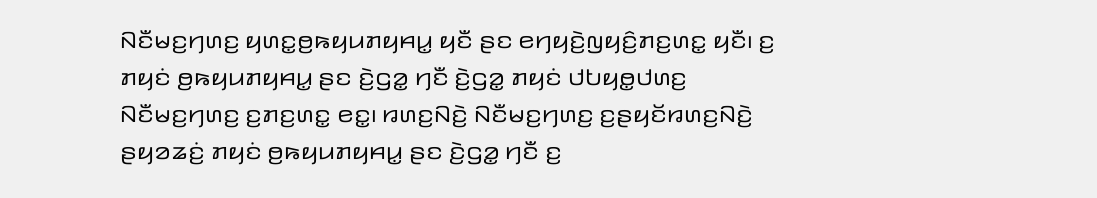ꤡꤢꤪꤗꤢ꤬ꤚꤛꤢ꤬ ꤟꤛꤢ꤭ꤥ꤬ꤒꤟꤣꤊꤟꤌꤣ꤭ ꤟꤢꤪ ꤔꤢ ꤕꤚꤟꤢꤧ꤬ꤜꤟꤢꤨ꤬ꤊꤢ꤬ꤛꤢ꤭ ꤟꤢꤪ꤯ ꤢ꤬ ꤊꤟꤢꤦ ꤥ꤬ꤒꤟꤣꤊꤟꤌꤣ꤭ ꤔꤢ ꤢꤧ꤬ꤞꤤ꤭ ꤚꤢꤪ ꤢꤧ꤬ꤞꤤ꤭ ꤊꤟꤢꤦ ꤓꤝꤟꤥ꤭ꤓꤛꤢ꤬ ꤡꤢꤪꤗꤢ꤬ꤚꤛꤢ꤬ ꤢ꤬ꤊꤢ꤬ꤛꤢ꤭ ꤕꤢ꤭꤯ ꤙꤛꤢ꤬ꤡꤢꤧ꤬ ꤡꤢꤪꤗꤢ꤬ꤚꤛꤢ꤬ ꤢ꤬ꤔꤟꤢꤩꤙꤛꤢ꤬ꤡꤢꤧ꤬ ꤔꤟꤤꤘꤢꤦ꤬ ꤊꤟꤢꤦ ꤥ꤬ꤒꤟꤣꤊꤟꤌꤣ꤭ ꤔꤢ ꤢꤧ꤬ꤞꤤ꤭ ꤚꤢꤪ ꤢ꤬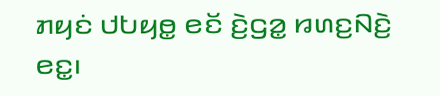ꤊꤟꤢꤦ ꤓꤝꤟꤥ꤭ ꤕꤢꤩ ꤢꤧ꤬ꤞꤤ꤭ ꤙꤛꤢ꤬ꤡꤢꤧ꤬ ꤕꤢ꤭꤯